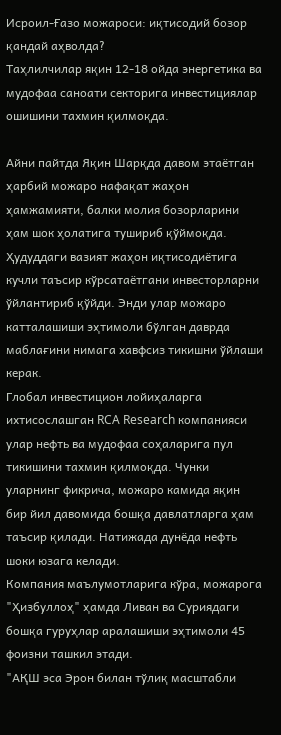Исроил-Ғазо можароси: иқтисодий бозор қандай аҳволда?
Таҳлилчилар яқин 12-18 ойда энергетика ва мудофаа саноати секторига инвестициялар ошишини тахмин қилмоқда.

Айни пайтда Яқин Шарқда давом этаётган ҳарбий можаро нафақат жаҳон ҳамжамияти, балки молия бозорларини ҳам шок ҳолатига тушириб қўймоқда.
Ҳудуддаги вазият жаҳон иқтисодиётига кучли таъсир кўрсатаётгани инвесторларни ўйлантириб қўйди. Энди улар можаро катталашиши эҳтимоли бўлган даврда маблағини нимага хавфсиз тикишни ўйлаши керак.
Глобал инвестицион лойиҳаларга ихтисослашган RCA Research компанияси улар нефть ва мудофаа соҳаларига пул тикишини тахмин қилмоқда. Чунки уларнинг фикрича, можаро камида яқин бир йил давомида бошқа давлатларга ҳам таъсир қилади. Натижада дунёда нефть шоки юзага келади.
Компания маълумотларига кўра, можарога "Ҳизбуллоҳ" ҳамда Ливан ва Суриядаги бошқа гуруҳлар аралашиши эҳтимоли 45 фоизни ташкил этади.
"АҚШ эса Эрон билан тўлиқ масштабли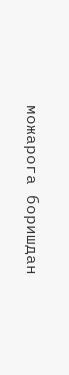можарога боришдан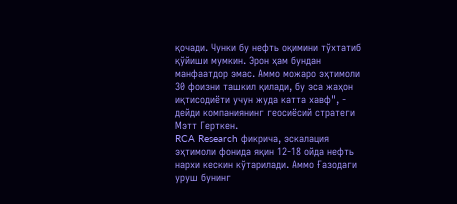қочади. Чунки бу нефть оқимини тўхтатиб қўйиши мумкин. Эрон ҳам бундан манфаатдор эмас. Аммо можаро эҳтимоли 30 фоизни ташкил қилади, бу эса жаҳон иқтисодиёти учун жуда катта хавф", - дейди компаниянинг геосиёсий стратеги Мэтт Герткен.
RCA Research фикрича, эскалация эҳтимоли фонида яқин 12-18 ойда нефть нархи кескин кўтарилади. Аммо Ғазодаги уруш бунинг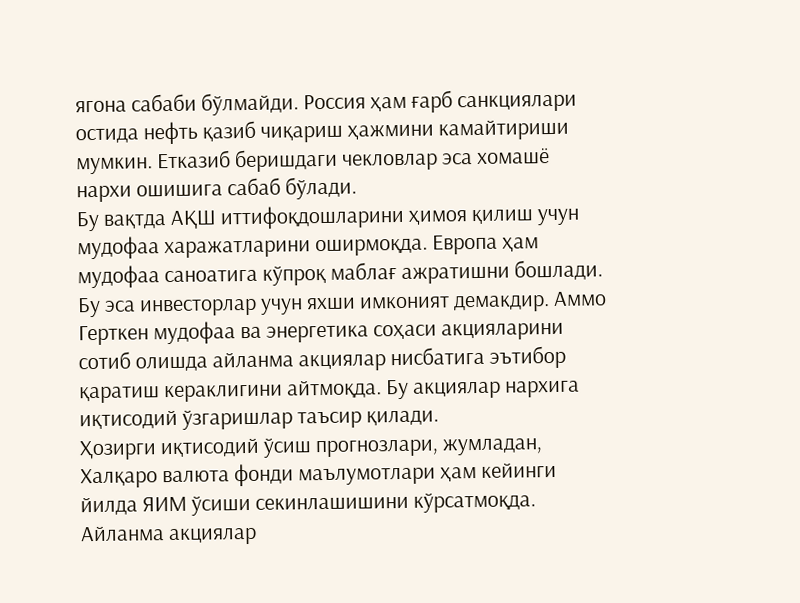ягона сабаби бўлмайди. Россия ҳам ғарб санкциялари остида нефть қазиб чиқариш ҳажмини камайтириши мумкин. Етказиб беришдаги чекловлар эса хомашё нархи ошишига сабаб бўлади.
Бу вақтда АҚШ иттифоқдошларини ҳимоя қилиш учун мудофаа харажатларини оширмоқда. Европа ҳам мудофаа саноатига кўпроқ маблағ ажратишни бошлади. Бу эса инвесторлар учун яхши имконият демакдир. Аммо Герткен мудофаа ва энергетика соҳаси акцияларини сотиб олишда айланма акциялар нисбатига эътибор қаратиш кераклигини айтмоқда. Бу акциялар нархига иқтисодий ўзгаришлар таъсир қилади.
Ҳозирги иқтисодий ўсиш прогнозлари, жумладан, Халқаро валюта фонди маълумотлари ҳам кейинги йилда ЯИМ ўсиши секинлашишини кўрсатмоқда. Айланма акциялар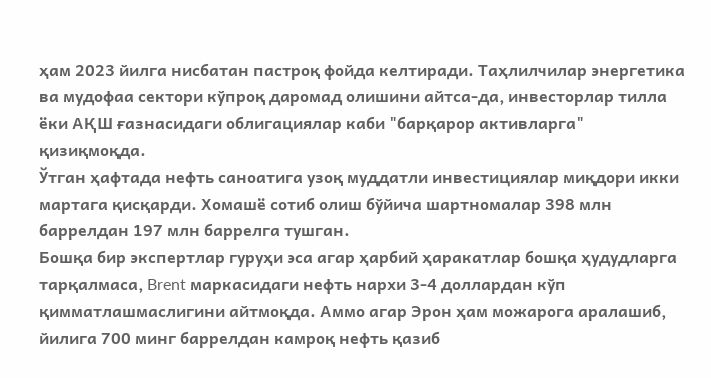ҳам 2023 йилга нисбатан пастроқ фойда келтиради. Таҳлилчилар энергетика ва мудофаа сектори кўпроқ даромад олишини айтса-да, инвесторлар тилла ёки АҚШ ғазнасидаги облигациялар каби "барқарор активларга" қизиқмоқда.
Ўтган ҳафтада нефть саноатига узоқ муддатли инвестициялар миқдори икки мартага қисқарди. Хомашё сотиб олиш бўйича шартномалар 398 млн баррелдан 197 млн баррелга тушган.
Бошқа бир экспертлар гуруҳи эса агар ҳарбий ҳаракатлар бошқа ҳудудларга тарқалмаса, Brent маркасидаги нефть нархи 3-4 доллардан кўп қимматлашмаслигини айтмоқда. Аммо агар Эрон ҳам можарога аралашиб, йилига 700 минг баррелдан камроқ нефть қазиб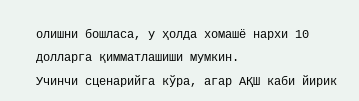олишни бошласа, у ҳолда хомашё нархи 10 долларга қимматлашиши мумкин.
Учинчи сценарийга кўра, агар АҚШ каби йирик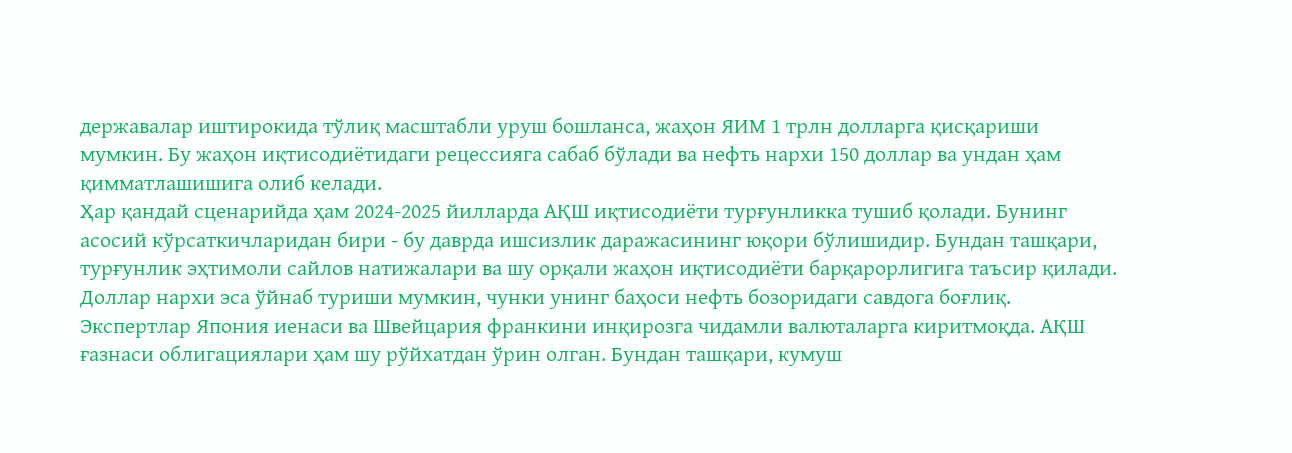державалар иштирокида тўлиқ масштабли уруш бошланса, жаҳон ЯИМ 1 трлн долларга қисқариши мумкин. Бу жаҳон иқтисодиётидаги рецессияга сабаб бўлади ва нефть нархи 150 доллар ва ундан ҳам қимматлашишига олиб келади.
Ҳар қандай сценарийда ҳам 2024-2025 йилларда АҚШ иқтисодиёти турғунликка тушиб қолади. Бунинг асосий кўрсаткичларидан бири - бу даврда ишсизлик даражасининг юқори бўлишидир. Бундан ташқари, турғунлик эҳтимоли сайлов натижалари ва шу орқали жаҳон иқтисодиёти барқарорлигига таъсир қилади.
Доллар нархи эса ўйнаб туриши мумкин, чунки унинг баҳоси нефть бозоридаги савдога боғлиқ. Экспертлар Япония иенаси ва Швейцария франкини инқирозга чидамли валюталарга киритмоқда. АҚШ ғазнаси облигациялари ҳам шу рўйхатдан ўрин олган. Бундан ташқари, кумуш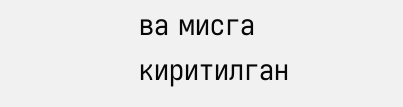ва мисга киритилган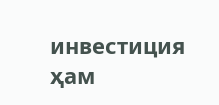инвестиция ҳам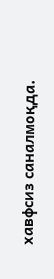хавфсиз саналмоқда.